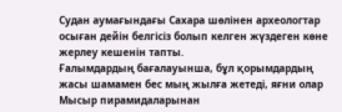Судан аумағындағы Сахара шөлінен археологтар осыған дейін белгісіз болып келген жүздеген көне жерлеу кешенін тапты.
Ғалымдардың бағалауынша, бұл қорымдардың жасы шамамен бес мың жылға жетеді, яғни олар Мысыр пирамидаларынан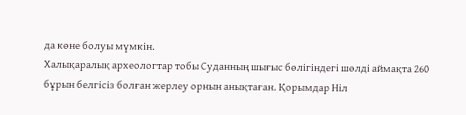да көне болуы мүмкін.
Халықаралық археологтар тобы Суданның шығыс бөлігіндегі шөлді аймақта 260 бұрын белгісіз болған жерлеу орнын анықтаған. Қорымдар Ніл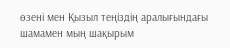өзені мен Қызыл теңіздің аралығындағы шамамен мың шақырым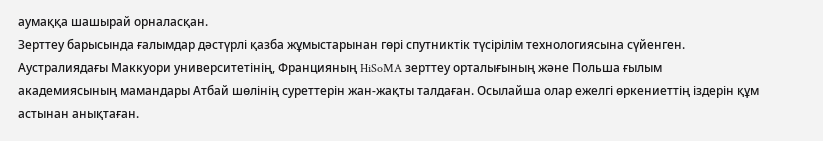аумаққа шашырай орналасқан.
Зерттеу барысында ғалымдар дәстүрлі қазба жұмыстарынан гөрі спутниктік түсірілім технологиясына сүйенген. Аустралиядағы Маккуори университетінің, Францияның HiSoMA зерттеу орталығының және Польша ғылым академиясының мамандары Атбай шөлінің суреттерін жан-жақты талдаған. Осылайша олар ежелгі өркениеттің іздерін құм астынан анықтаған.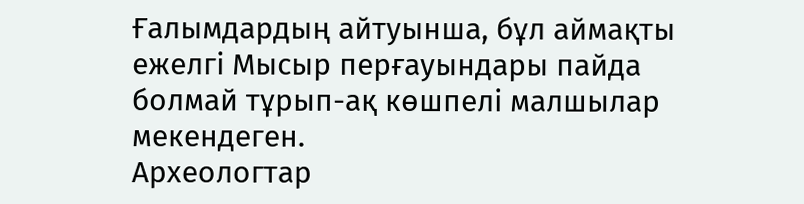Ғалымдардың айтуынша, бұл аймақты ежелгі Мысыр перғауындары пайда болмай тұрып-ақ көшпелі малшылар мекендеген.
Археологтар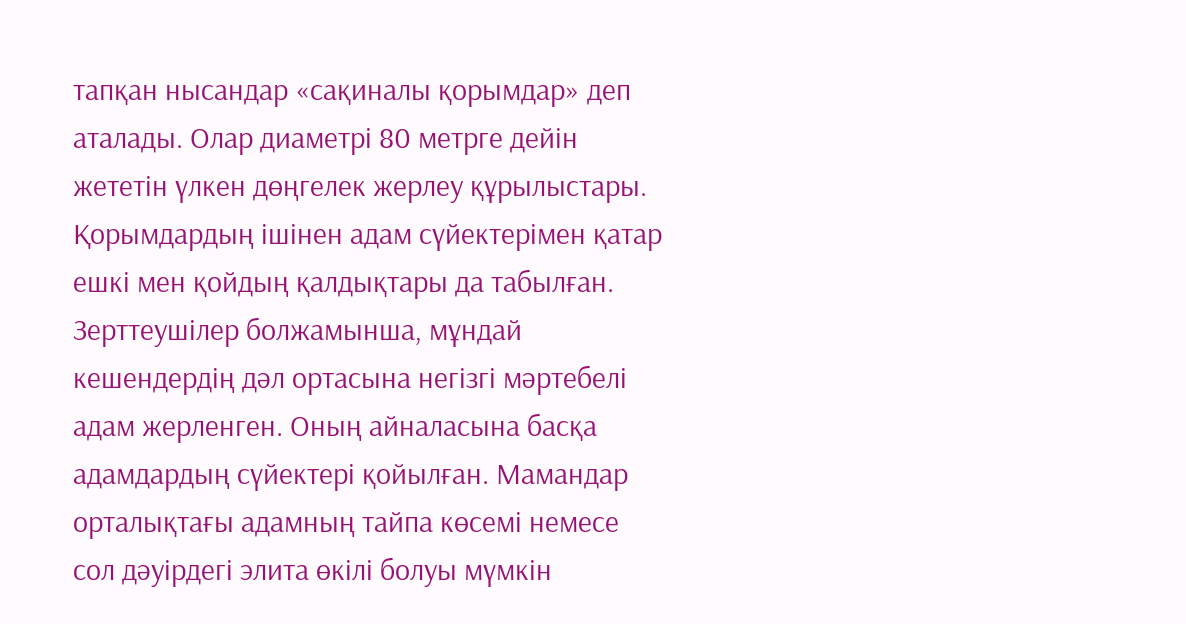тапқан нысандар «сақиналы қорымдар» деп аталады. Олар диаметрі 80 метрге дейін жететін үлкен дөңгелек жерлеу құрылыстары. Қорымдардың ішінен адам сүйектерімен қатар ешкі мен қойдың қалдықтары да табылған.
Зерттеушілер болжамынша, мұндай кешендердің дәл ортасына негізгі мәртебелі адам жерленген. Оның айналасына басқа адамдардың сүйектері қойылған. Мамандар орталықтағы адамның тайпа көсемі немесе сол дәуірдегі элита өкілі болуы мүмкін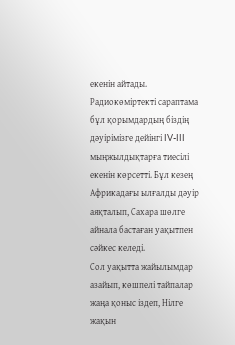екенін айтады.
Радиокөміртекті сараптама бұл қорымдардың біздің дәуірімізге дейінгі IV-III мыңжылдықтарға тиесілі екенін көрсетті. Бұл кезең Африкадағы ылғалды дәуір аяқталып, Сахара шөлге айнала бастаған уақытпен сәйкес келеді.
Сол уақытта жайылымдар азайып, көшпелі тайпалар жаңа қоныс іздеп, Нілге жақын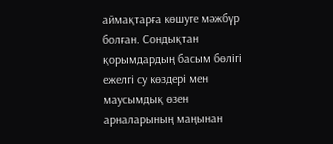аймақтарға көшуге мәжбүр болған. Сондықтан қорымдардың басым бөлігі ежелгі су көздері мен маусымдық өзен арналарының маңынан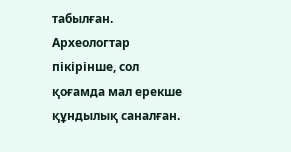табылған.
Археологтар пікірінше, сол қоғамда мал ерекше құндылық саналған.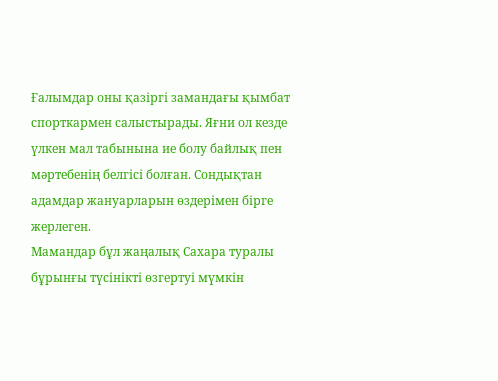Ғалымдар оны қазіргі замандағы қымбат спорткармен салыстырады. Яғни ол кезде үлкен мал табынына ие болу байлық пен мәртебенің белгісі болған. Сондықтан адамдар жануарларын өздерімен бірге жерлеген.
Мамандар бұл жаңалық Сахара туралы бұрынғы түсінікті өзгертуі мүмкін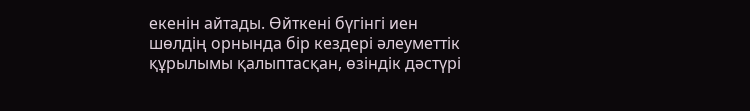екенін айтады. Өйткені бүгінгі иен шөлдің орнында бір кездері әлеуметтік құрылымы қалыптасқан, өзіндік дәстүрі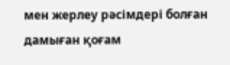мен жерлеу рәсімдері болған дамыған қоғам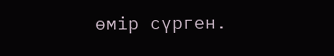өмір сүрген.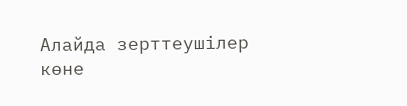Алайда зерттеушілер көне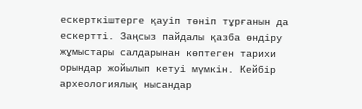ескерткіштерге қауіп төніп тұрғанын да ескертті. Заңсыз пайдалы қазба өндіру жұмыстары салдарынан көптеген тарихи орындар жойылып кетуі мүмкін. Кейбір археологиялық нысандар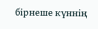бірнеше күннің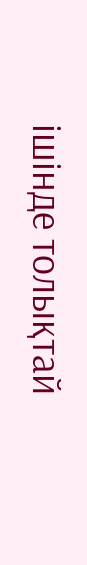ішінде толықтай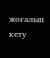жоғалып кету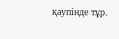қаупінде тұр.